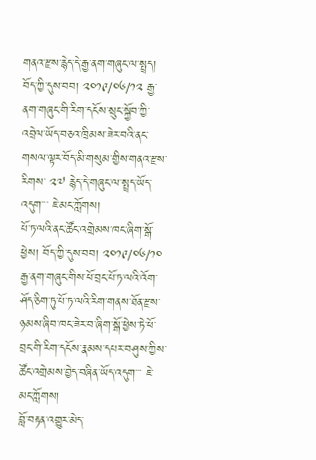གནའ་རྫས་རྙེད་དེ་རྒྱ་ནག་གཞུང་ལ་སྤྲད། བོད་ཀྱི་དུས་བབ། ༢༠༡༩/༠༦/༡༢ རྒྱ་ནག་གཞུང་གི་རིག་དངོས་སྲུང་སྐྱོབ་ཀྱི་འབྲེལ་ཡོད་བཅའ་ཁྲིམས་ཟེར་བའི་ནང་གསལ་ལྟར་བོད་མི་གསུམ་གྱིས་གནའ་རྫས་རིགས་ ༢༧ རྙེད་དེ་གཞུང་ལ་སྤྲད་ཡོད་འདུག་་་ ཇེ་མང་ཀློགས།
པོ་ཏ་ལའི་ནང་ཚོང་འགྲེམས་ཁང་ཞིག་སྒོ་ཕྱེས། བོད་ཀྱི་དུས་བབ། ༢༠༡༩/༠༦/༡༠ རྒྱ་ནག་གཞུང་གིས་ཕོ་བྲང་པོ་ཏ་ལའི་འོག་ཤོད་ཅིག་ཏུ་པོ་ཏ་ལའི་རིག་གནས་ཐོན་རྫས་ཉམས་ཞིབ་ཁང་ཟེར་བ་ཞིག་སྒོ་ཕྱེས་ཏེ་ཕོ་བྲང་གི་རིག་དངོས་རྣམས་དཔར་བཤུས་ཀྱིས་ཚོང་འགྲེམས་བྱེད་བཞིན་ཡོད་འདུག་་་ ཇེ་མང་ཀློགས།
བློ་བརྟན་འགྱུར་མེད་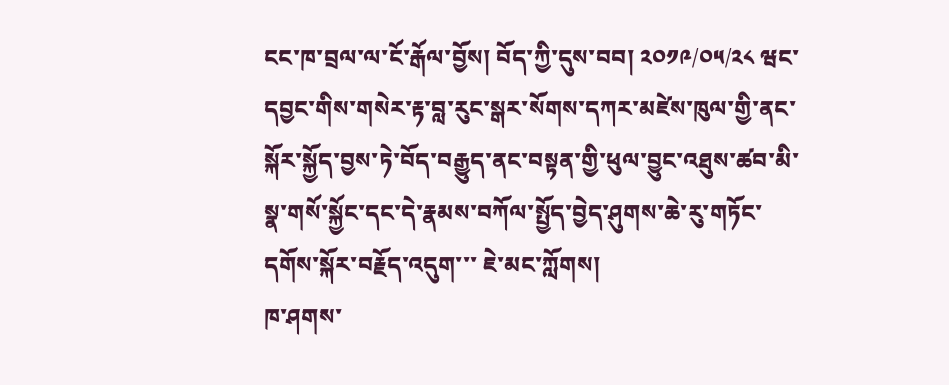ངང་ཁ་བྲལ་ལ་ངོ་རྒོལ་བྱོས། བོད་ཀྱི་དུས་བབ། ༢༠༡༩/༠༥/༢༨ ཝང་དབྱང་གིས་གསེར་རྟ་བླ་རུང་སྒར་སོགས་དཀར་མཛེས་ཁུལ་གྱི་ནང་སྐོར་སྐྱོད་བྱས་ཏེ་བོད་བརྒྱུད་ནང་བསྟན་གྱི་ཕུལ་བྱུང་འཐུས་ཚབ་མི་སྣ་གསོ་སྐྱོང་དང་དེ་རྣམས་བཀོལ་སྤྱོད་བྱེད་ཤུགས་ཆེ་རུ་གཏོང་དགོས་སྐོར་བརྗོད་འདུག་་་ ཇེ་མང་ཀློགས།
ཁ་ཤགས་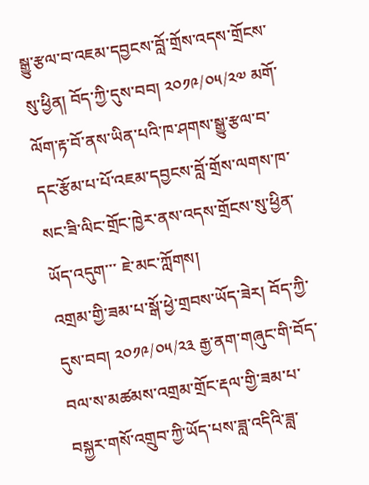སྒྱུ་རྩལ་བ་འཇམ་དབྱངས་བློ་གྲོས་འདས་གྲོངས་སུ་ཕྱིན། བོད་ཀྱི་དུས་བབ། ༢༠༡༩/༠༥/༢༧ མགོ་ལོག་རྟ་བོ་ནས་ཡིན་པའི་ཁ་ཤགས་སྒྱུ་རྩལ་བ་དང་རྩོམ་པ་པོ་འཇམ་དབྱངས་བློ་གྲོས་ལགས་ཁ་སང་ཟི་ལིང་གྲོང་ཁྱེར་ནས་འདས་གྲོངས་སུ་ཕྱིན་ཡོད་འདུག་་་ ཇེ་མང་ཀློགས།
འགྲམ་གྱི་ཟམ་པ་སྒོ་ཕྱེ་གྲབས་ཡོད་ཟེར། བོད་ཀྱི་དུས་བབ། ༢༠༡༩/༠༥/༢༣ རྒྱ་ནག་གཞུང་གི་བོད་བལ་ས་མཚམས་འགྲམ་གྲོང་རྡལ་གྱི་ཟམ་པ་བསྐྱར་གསོ་འགྲུབ་ཀྱི་ཡོད་པས་ཟླ་འདིའི་ཟླ་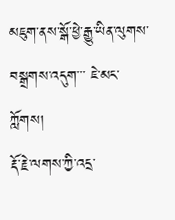མཇུག་ནས་སྒོ་ཕྱེ་རྒྱུ་ཡིན་ལུགས་བསྒྲགས་འདུག་་་ ཇེ་མང་ཀློགས།
རྡོ་རྗེ་ལགས་ཀྱི་འདྲ་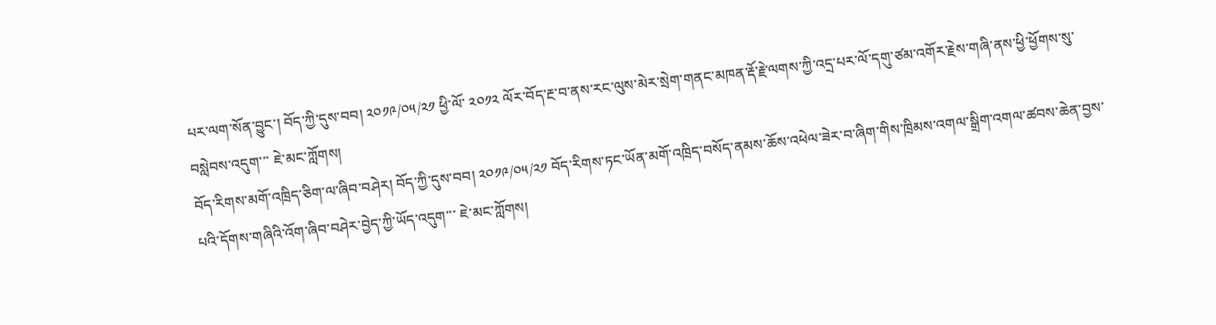པར་ལག་སོན་བྱུང་། བོད་ཀྱི་དུས་བབ། ༢༠༡༩/༠༥/༢༡ ཕྱི་ལོ་ ༢༠༡༢ ལོར་བོད་རྔ་བ་ནས་རང་ལུས་མེར་སྲེག་གནང་མཁན་རྡོ་རྗེ་ལགས་ཀྱི་འདྲ་པར་ལོ་དགུ་ཙམ་འགོར་རྗེས་གཞི་ནས་ཕྱི་ཕྱོགས་སུ་བསླེབས་འདུག་་་ ཇེ་མང་ཀློགས།
བོད་རིགས་མགོ་འཁྲིད་ཅིག་ལ་ཞིབ་བཤེར། བོད་ཀྱི་དུས་བབ། ༢༠༡༩/༠༥/༢༡ བོད་རིགས་ཏང་ཡོན་མགོ་འཁྲིད་བསོད་ནམས་ཆོས་འཕེལ་ཟེར་བ་ཞིག་གིས་ཁྲིམས་འགལ་སྒྲིག་འགལ་ཚབས་ཆེན་བྱས་པའི་དོགས་གཞིའི་འོག་ཞིབ་བཤེར་བྱེད་ཀྱི་ཡོད་འདུག་་་ ཇེ་མང་ཀློགས།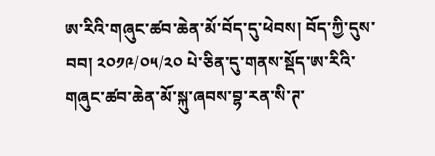ཨ་རིའི་གཞུང་ཚབ་ཆེན་མོ་བོད་དུ་ཕེབས། བོད་ཀྱི་དུས་བབ། ༢༠༡༩/༠༥/༢༠ པེ་ཅིན་དུ་གནས་སྡོད་ཨ་རིའི་གཞུང་ཚབ་ཆེན་མོ་སྐུ་ཞབས་བྷ་རན་སི་ཊ་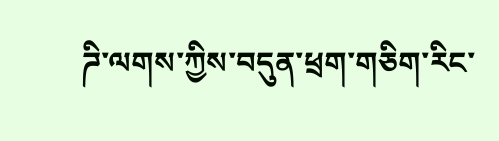ཌི་ལགས་ཀྱིས་བདུན་ཕྲག་གཅིག་རིང་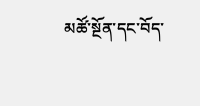མཚོ་སྔོན་དང་བོད་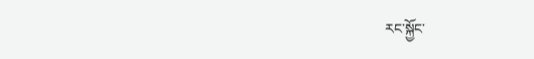རང་སྐྱོང་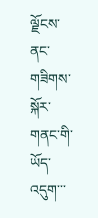ལྗོངས་ནང་གཟིགས་སྐོར་གནང་གི་ཡོད་འདུག་་་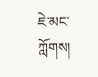ཇེ་མང་ཀློགས།